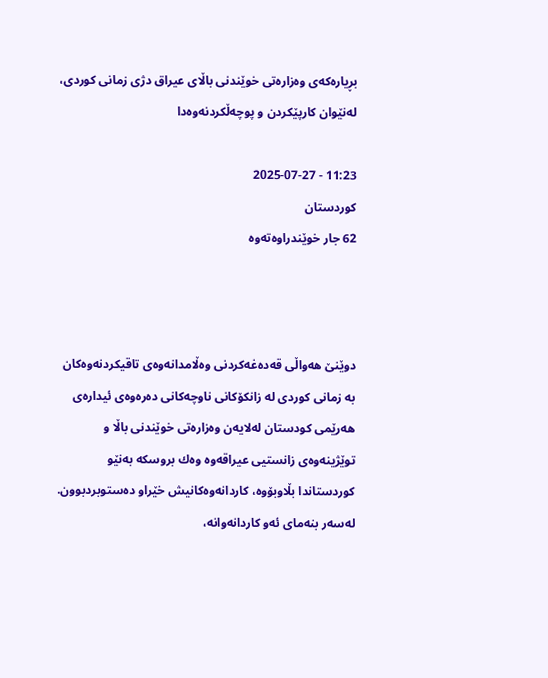بڕیارەکەی وەزارەتی خوێندنی باڵای عیراق دژی زمانی کوردی، لەنێوان کارپێکردن و پوچەڵکردنەوەدا

11:23 - 2025-07-27
کوردستان
62 جار خوێندراوەتەوە



دوێنێ هەواڵی قەدەغەکردنی وەڵامدانەوەی تاقیکردنەوەکان بە زمانی کوردی لە زانکۆکانی ناوچەکانی دەرەوەی ئیدارەی هەرێمی كودستان لەلایەن وەزارەتی خوێندنی باڵا و توێژینەوەی زانستیی عیراقەوە وەك بروسکە بەنێو کوردستاندا بڵاوبۆوە، کاردانەوەکانیش خێراو دەستوبردبوون.
لەسەر بنەمای ئەو کاردانەوانە،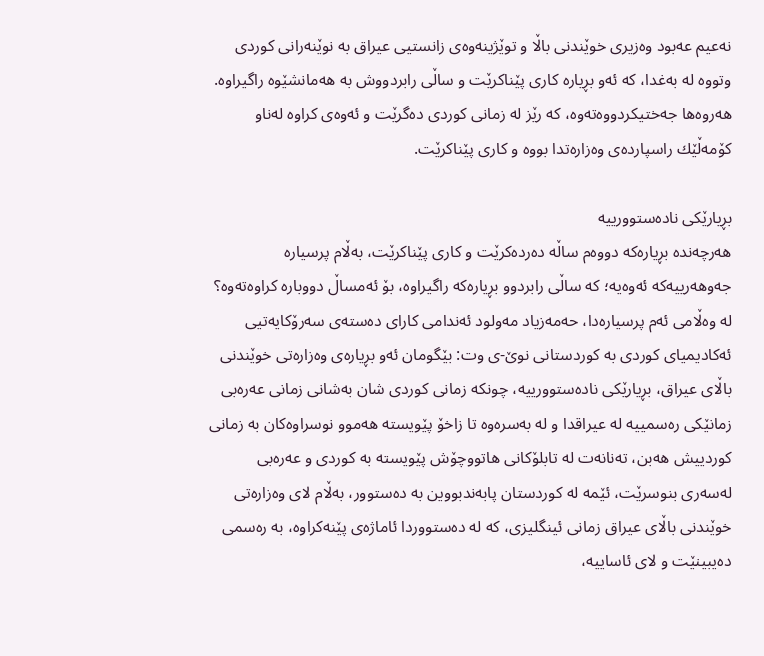نەعیم عەبود وەزیری خوێندنی باڵا و توێژینەوەی زانستیی عیراق بە نوێنەرانی کوردی وتووە لە بەغدا، کە ئەو بڕیارە کاری پێناکرێت و ساڵی رابردووش بە هەمانشێوە راگیراوە.
هەروەها جەختیکردووەتەوە، کە رێز لە زمانی کوردی دەگرێت و ئەوەی کراوە لەناو کۆمەڵێك راسپاردەی وەزارەتدا بووە و کاری پێناکرێت.

بڕیارێكی نادەستوورییە
هەرچەندە بڕیارەکە دووەم ساڵە دەردەکرێت و کاری پێناکرێت، بەڵام پرسیارە جەوهەرییەکە ئەوەیە؛ کە ساڵی رابردوو بڕیارەکە راگیراوە، بۆ ئەمساڵ دووبارە کراوەتەوە؟ لە وەڵامی ئەم پرسیارەدا، حەمەزیاد مەولود ئەندامی كارای دەستەی سەرۆكایەتیی ئەكادیمیای كوردی بە كوردستانی نوێ-ی وت: بێگومان ئەو بڕیارەی وەزارەتی خوێندنی باڵای عیراق، بڕیارێكی نادەستوورییە، چونكە زمانی كوردی شان بەشانی زمانی عەرەبی زمانێكی رەسمییە لە عیراقدا و لە بەسرەوە تا زاخۆ پێویستە هەموو نوسراوەكان بە زمانی كوردییش هەبن، تەنانەت لە تابلۆكانی هاتووچۆش پێویستە بە كوردی و عەرەبی لەسەری بنوسرێت، ئێمە لە كوردستان پابەندبووین بە دەستوور، بەڵام لای وەزارەتی خوێندنی باڵای عیراق زمانی ئینگلیزی، كە لە دەستووردا ئاماژەی پێنەكراوە، بە رەسمی دەیبینێت و لای ئاساییە،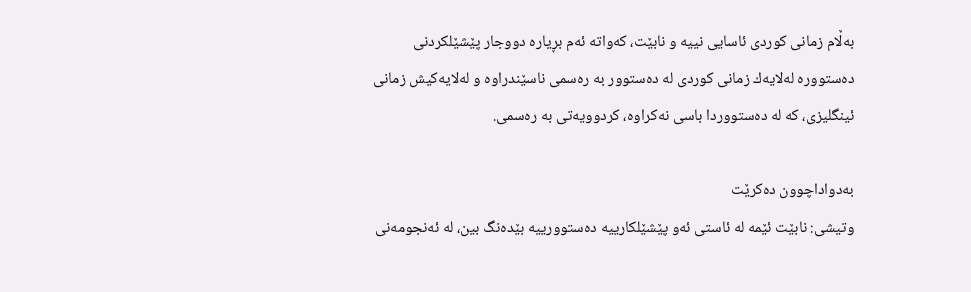بەڵام زمانی كوردی ئاسایی نییە و نابێت، كەواتە ئەم بڕیارە دووجار پێشێلكردنی دەستوورە لەلایەك زمانی كوردی لە دەستوور بە رەسمی ناسێندراوە و لەلایەكیش زمانی ئینگلیزی، كە لە دەستووردا باسی نەكراوە، كردوویەتی بە رەسمی.

بەدواداچوون دەكرێت
وتیشی: نابێت ئێمە لە ئاستی ئەو پێشێلكارییە دەستوورییە بێدەنگ بین، لە ئەنجومەنی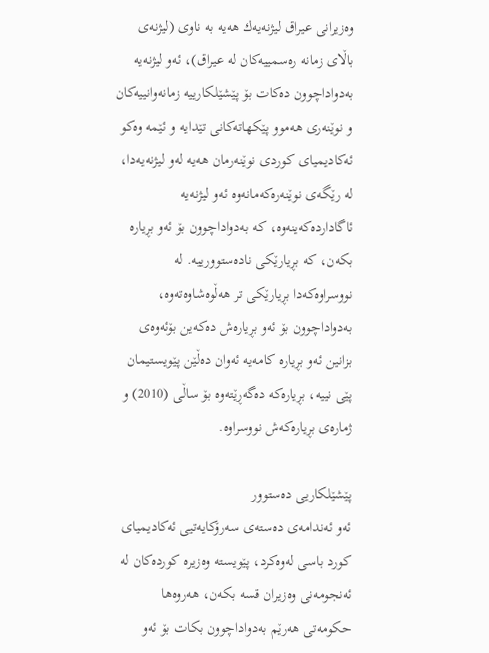وەزیرانی عیراق لیژنەیەك هەیە بە ناوی (لیژنەی باڵای زمانە رەسمییەكان لە عیراق)، ئەو لیژنەیە بەدواداچوون دەكات بۆ پێشێلكارییە زمانەوانییەكان و نوێنەری هەموو پێكهاتەكانی تێدایە و ئێمە وەكو ئەكادیمیای كوردی نوێنەرمان هەیە لەو لیژنەیەدا، لە رێگەی نوێنەرەكەمانەوە ئەو لیژنەیە ئاگاداردەكەینەوە، كە بەدواداچوون بۆ ئەو بڕیارە بكەن، كە بڕیارێكی نادەستوورییە. لە نووسراوەكەدا بڕیارێكی تر هەڵوەشاوەتەوە، بەدواداچوون بۆ ئەو بڕیارەش دەكەین بۆئەوەی بزانین ئەو بڕیارە كامەیە ئەوان دەڵێن پێویستیمان پێی نییە، بڕیارەكە دەگەڕێتەوە بۆ ساڵی (2010) و ژمارەی بڕیارەكەش نووسراوە.

پێشێلكاریی دەستوور
ئەو ئەندامەی دەستەی سەرۆكایەتیی ئەكادیمیای كورد باسی لەوەکرد، پێویستە وەزیرە كوردەكان لە ئەنجومەنی وەزیران قسە بكەن، هەروەها حكومەتی هەرێم بەدواداچوون بكات بۆ ئەو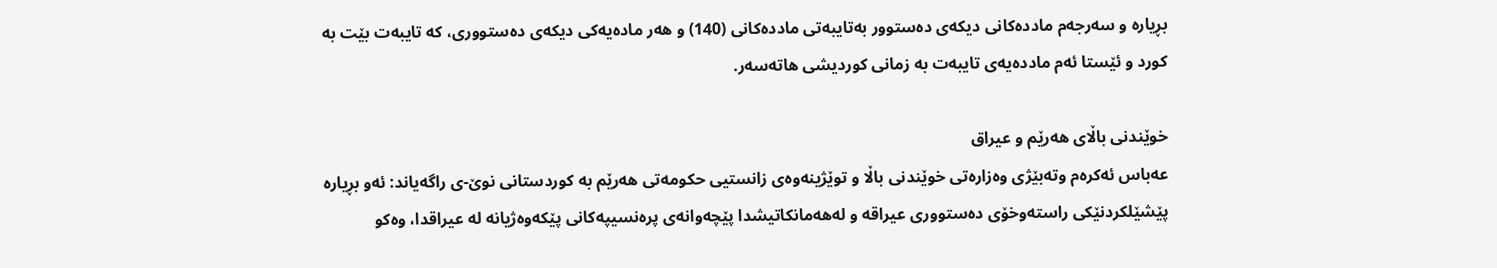بڕیارە و سەرجەم ماددەكانی دیکەی دەستوور بەتایبەتی ماددەكانی (140) و هەر مادەیەكی دیکەی دەستووری، كە تایبەت بێت بە كورد و ئێستا ئەم ماددەیەی تایبەت بە زمانی كوردیشی هاتەسەر.

خوێندنی باڵای هەرێم و عیراق
عەباس ئەکرەم وتەبێژی وەزارەتی خوێندنی باڵا و توێژینەوەی زانستیی حكومەتی هەرێم بە كوردستانی نوێ-ی راگەیاند: ئەو بڕیارە پێشێلكردنێكی راستەوخۆی دەستووری عیراقە و لەهەمانكاتیشدا پێچەوانەی پرەنسیپەكانی پێكەوەژیانە لە عیراقدا، وەكو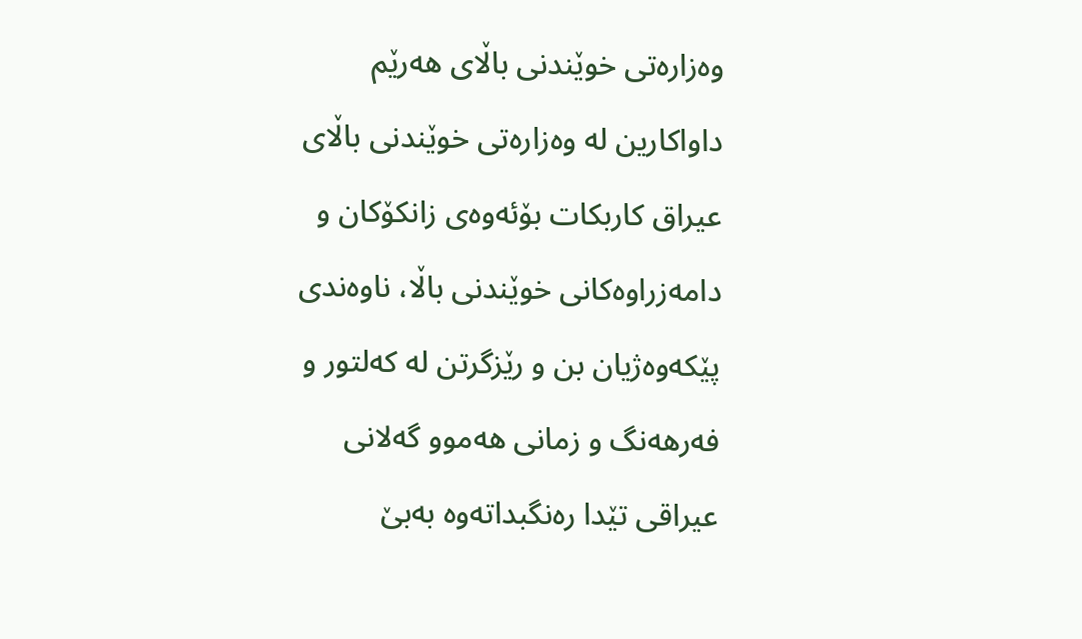وەزارەتی خوێندنی باڵای هەرێم داواكارین لە وەزارەتی خوێندنی باڵای عیراق كاربكات بۆئەوەی زانكۆكان و دامەزراوەكانی خوێندنی باڵا، ناوەندی پێكەوەژیان بن و رێزگرتن لە كەلتور و فەرهەنگ و زمانی هەموو گەلانی عیراقی تێدا رەنگبداتەوە بەبێ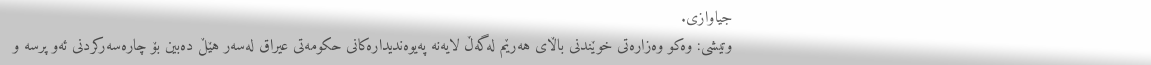جیاوازی.
وتیشی: وەكو وەزارەتی خوێندنی باڵای هەرێم لەگەڵ لایەنە پەیوەندیدارەكانی حكومەتی عیراق لەسەر هێڵ دەبین بۆ چارەسەركردنی ئەو پرسە و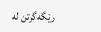رێگەگرتن لە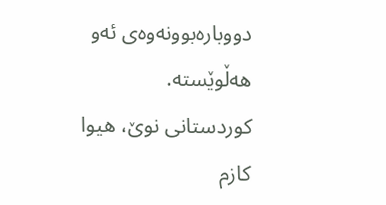دووبارەبوونەوەی ئەو هەڵوێستە.
كوردستانی نوێ، هیوا كازم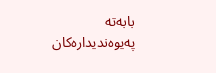بابەتە پەیوەندیدارەکان